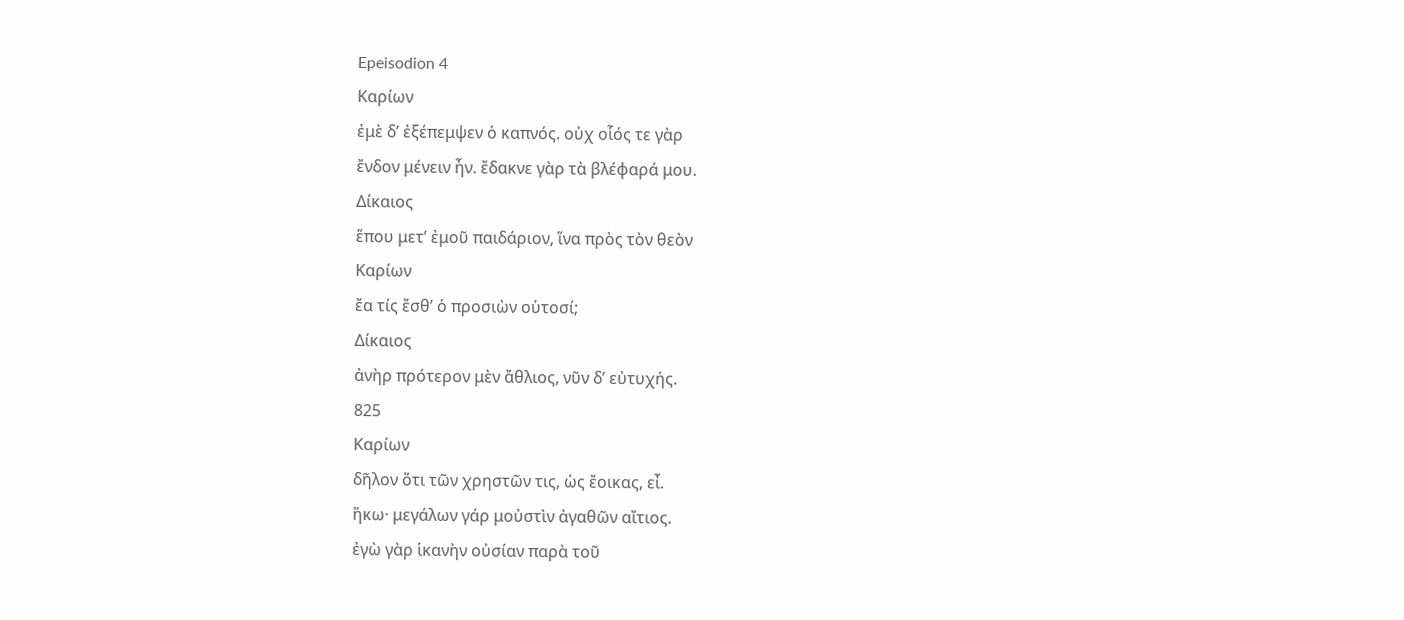Epeisodion 4
Καρίων
ἐμὲ δʼ ἐξέπεμψεν ὁ καπνός. οὐχ οἷός τε γὰρ
ἔνδον μένειν ἦν. ἔδακνε γὰρ τὰ βλέφαρά μου.
Δίκαιος
ἕπου μετʼ ἐμοῦ παιδάριον, ἵνα πρὸς τὸν θεὸν
Καρίων
ἔα τίς ἔσθʼ ὁ προσιὼν οὑτοσί;
Δίκαιος
ἀνὴρ πρότερον μὲν ἄθλιος, νῦν δʼ εὐτυχής.
825
Καρίων
δῆλον ὅτι τῶν χρηστῶν τις, ὡς ἔοικας, εἶ.
ἥκω· μεγάλων γάρ μοὐστὶν ἀγαθῶν αἴτιος.
ἐγὼ γὰρ ἱκανὴν οὐσίαν παρὰ τοῦ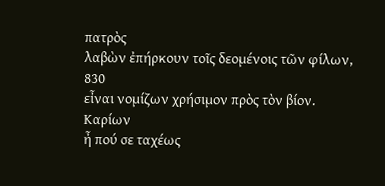πατρὸς
λαβὼν ἐπήρκουν τοῖς δεομένοις τῶν φίλων,
830
εἶναι νομίζων χρήσιμον πρὸς τὸν βίον.
Καρίων
ἦ πού σε ταχέως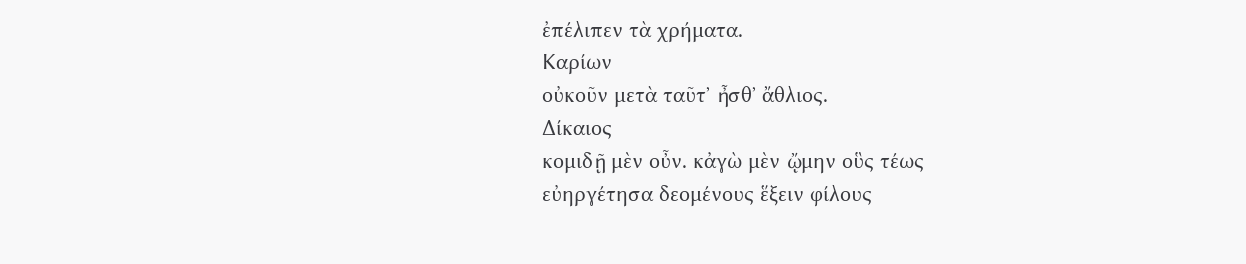ἐπέλιπεν τὰ χρήματα.
Καρίων
οὐκοῦν μετὰ ταῦτʼ ἦσθʼ ἄθλιος.
Δίκαιος
κομιδῇ μὲν οὖν. κἀγὼ μὲν ᾤμην οὓς τέως
εὐηργέτησα δεομένους ἕξειν φίλους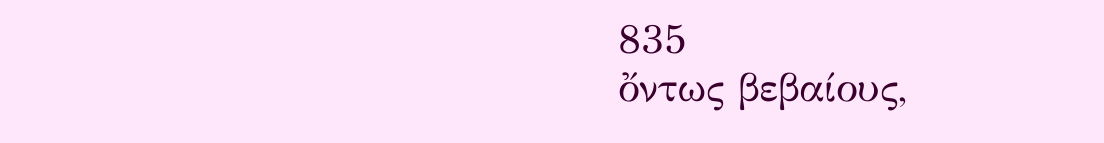835
ὄντως βεβαίους,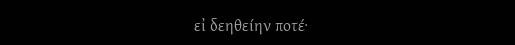εἰ δεηθείην ποτέ·